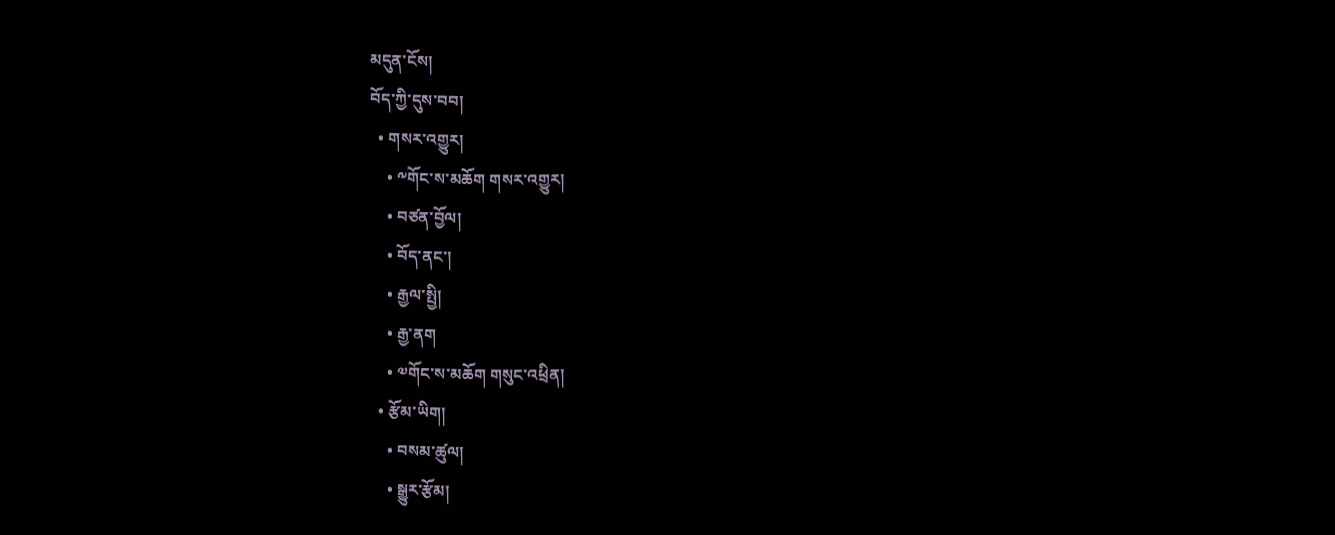མདུན་ངོས།
བོད་ཀྱི་དུས་བབ།
  • གསར་འགྱུར།
    • ༸གོང་ས་མཆོག གསར་འགྱུར།
    • བཙན་བྱོལ།
    • བོད་ནང་།
    • རྒྱལ་སྤྱི།
    • རྒྱ་ནག
    • ༧གོང་ས་མཆོག གསུང་འཕྲིན།
  • རྩོམ་ཡིག།
    • བསམ་ཚུལ།
    • སྒྱུར་རྩོམ།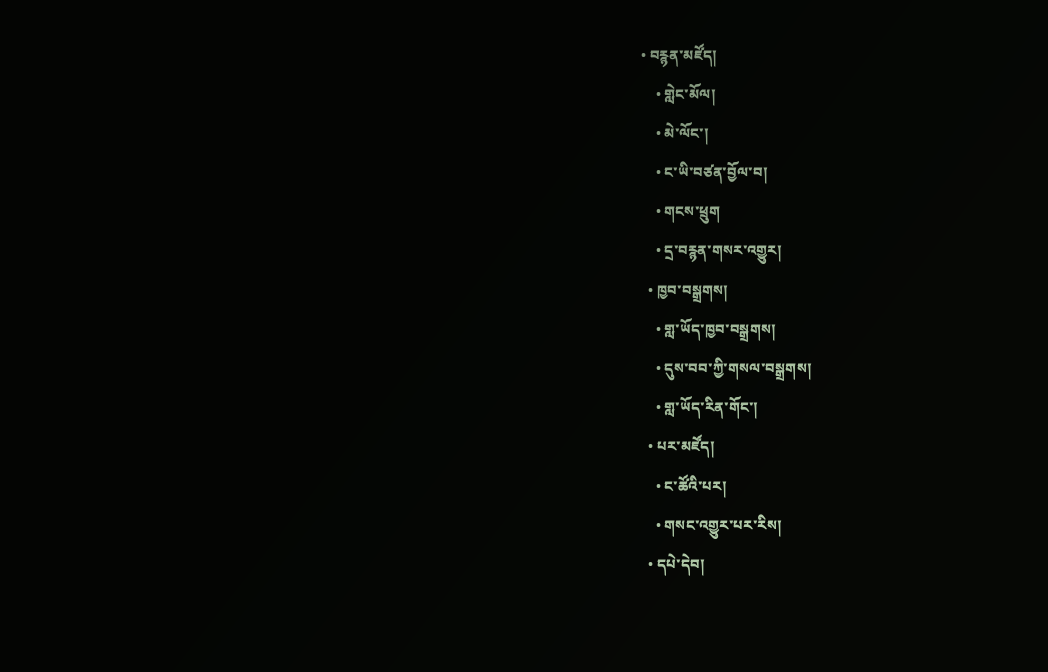• བརྙན་མཛོད།
    • གླེང་མོལ།
    • མེ་ལོང་།
    • ང་ཡི་བཙན་བྱོལ་བ།
    • གངས་ཕྲུག
    • དྲ་བརྙན་གསར་འགྱུར།
  • ཁྱབ་བསྒྲགས།
    • གླ་ཡོད་ཁྱབ་བསྒྲགས།
    • དུས་བབ་ཀྱི་གསལ་བསྒྲགས།
    • གླ་ཡོད་རིན་གོང་།
  • པར་མཛོད།
    • ང་ཚོའི་པར།
    • གསང་འགྱུར་པར་རིས།
  • དཔེ་དེབ།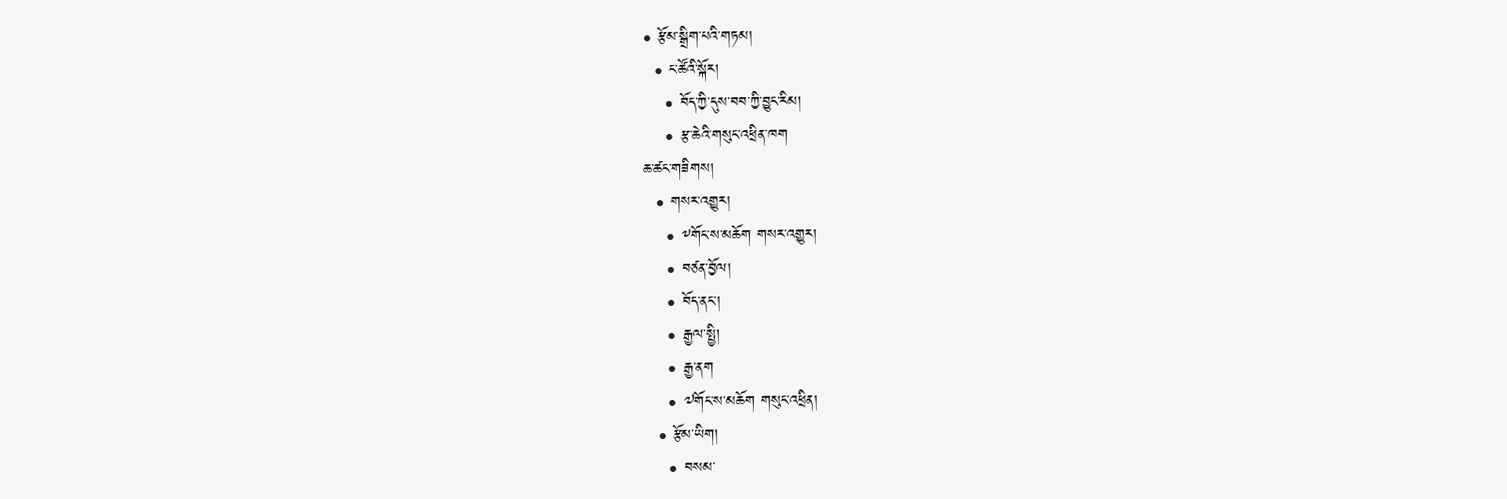• རྩོམ་སྒྲིག་པའི་གཏམ།
  • ང་ཚོའི་སྐོར།
    • བོད་ཀྱི་དུས་བབ་ཀྱི་བྱུང་རིམ།
    • རྩ་ཆེའི་གསུང་འཕྲིན་ཁག
ཆ་ཚང་གཟིགས།
  • གསར་འགྱུར།
    • ༸གོང་ས་མཆོག གསར་འགྱུར།
    • བཙན་བྱོལ།
    • བོད་ནང་།
    • རྒྱལ་སྤྱི།
    • རྒྱ་ནག
    • ༧གོང་ས་མཆོག གསུང་འཕྲིན།
  • རྩོམ་ཡིག།
    • བསམ་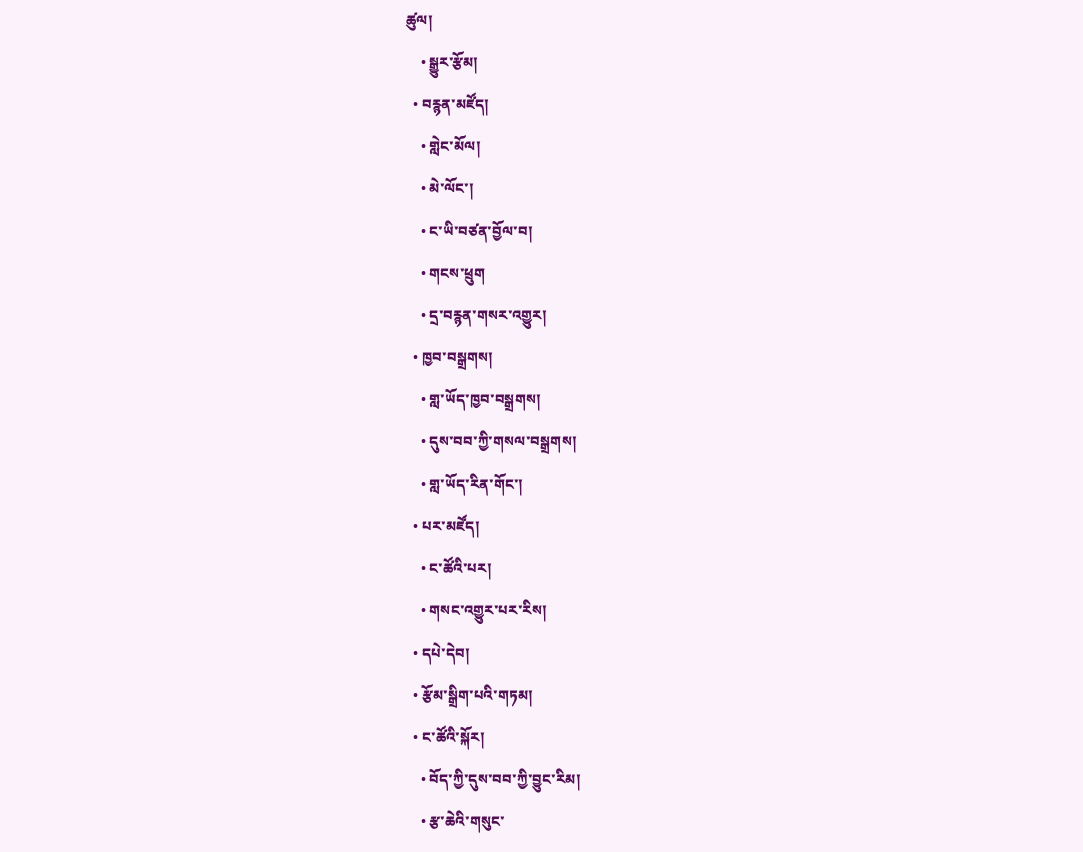ཚུལ།
    • སྒྱུར་རྩོམ།
  • བརྙན་མཛོད།
    • གླེང་མོལ།
    • མེ་ལོང་།
    • ང་ཡི་བཙན་བྱོལ་བ།
    • གངས་ཕྲུག
    • དྲ་བརྙན་གསར་འགྱུར།
  • ཁྱབ་བསྒྲགས།
    • གླ་ཡོད་ཁྱབ་བསྒྲགས།
    • དུས་བབ་ཀྱི་གསལ་བསྒྲགས།
    • གླ་ཡོད་རིན་གོང་།
  • པར་མཛོད།
    • ང་ཚོའི་པར།
    • གསང་འགྱུར་པར་རིས།
  • དཔེ་དེབ།
  • རྩོམ་སྒྲིག་པའི་གཏམ།
  • ང་ཚོའི་སྐོར།
    • བོད་ཀྱི་དུས་བབ་ཀྱི་བྱུང་རིམ།
    • རྩ་ཆེའི་གསུང་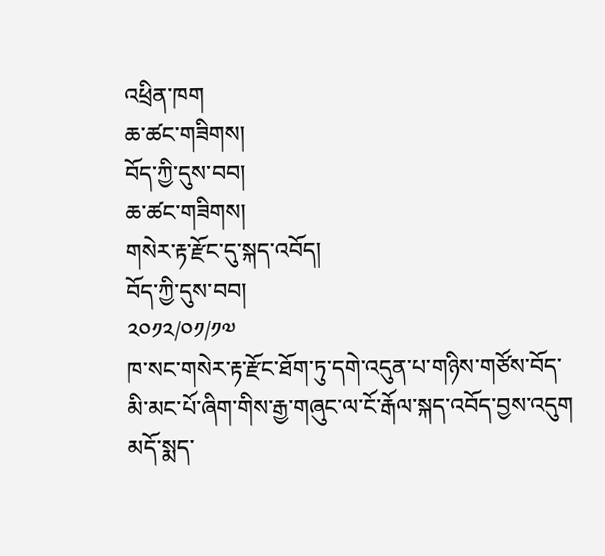འཕྲིན་ཁག
ཆ་ཚང་གཟིགས།
བོད་ཀྱི་དུས་བབ།
ཆ་ཚང་གཟིགས།
གསེར་རྟ་རྫོང་དུ་སྐད་འབོད།
བོད་ཀྱི་དུས་བབ།
༢༠༡༢/༠༡/༡༧
ཁ་སང་གསེར་རྟ་རྫོང་ཐོག་ཏུ་དགེ་འདུན་པ་གཉིས་གཙོས་བོད་མི་མང་པོ་ཞིག་གིས་རྒྱ་གཞུང་ལ་ངོ་རྒོལ་སྐད་འབོད་བྱས་འདུག
མདོ་སྨད་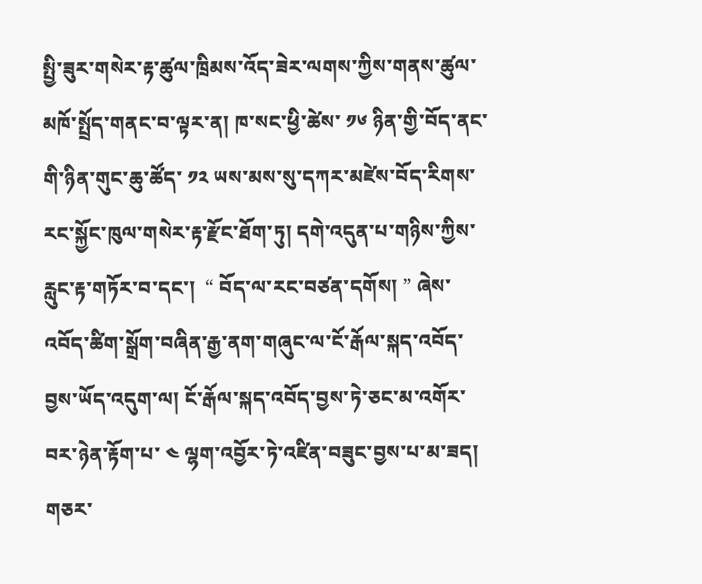སྤྱི་ཟུར་གསེར་རྟ་ཚུལ་ཁྲིམས་འོད་ཟེར་ལགས་ཀྱིས་གནས་ཚུལ་མཁོ་སྤྲོད་གནང་བ་ལྟར་ན། ཁ་སང་ཕྱི་ཚེས་ ༡༦ ཉིན་གྱི་བོད་ནང་གི་ཉིན་གུང་ཆུ་ཚོད་ ༡༢ ཡས་མས་སུ་དཀར་མཛེས་བོད་རིགས་རང་སྐྱོང་ཁུལ་གསེར་རྟ་རྫོང་ཐོག་ཏུ། དགེ་འདུན་པ་གཉིས་ཀྱིས་རླུང་རྟ་གཏོར་བ་དང་།  “ བོད་ལ་རང་བཙན་དགོས། ” ཞེས་འབོད་ཚིག་སྒྲོག་བཞིན་རྒྱ་ནག་གཞུང་ལ་ངོ་རྒོལ་སྐད་འབོད་བྱས་ཡོད་འདུག་ལ། ངོ་རྒོལ་སྐད་འབོད་བྱས་ཏེ་ཅང་མ་འགོར་བར་ཉེན་རྟོག་པ་ ༤ ལྷག་འབྱོར་ཏེ་འཛིན་བཟུང་བྱས་པ་མ་ཟད། གཅར་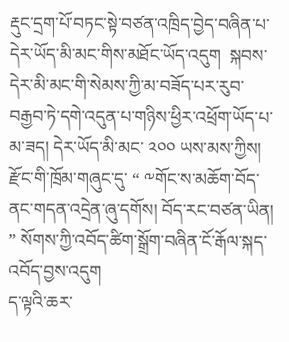རྡུང་དྲག་པོ་བཏང་སྟེ་བཙན་འཁྲིད་བྱེད་བཞིན་པ་དེར་ཡོད་མི་མང་གིས་མཐོང་ཡོད་འདུག  སྐབས་དེར་མི་མང་གི་སེམས་ཀྱི་མ་བཟོད་པར་རུབ་བརྒྱབ་ཏེ་དགེ་འདུན་པ་གཉིས་ཕྱིར་འཕྲོག་ཡོད་པ་མ་ཟད། དེར་ཡོད་མི་མང་ ༢༠༠ ཡས་མས་ཀྱིས། རྫོང་གི་ཁྲོམ་གཞུང་དུ་ “ ༸གོང་ས་མཆོག་བོད་ནང་གདན་འདྲེན་ཞུ་དགོས། བོད་རང་བཙན་ཡིན། ” སོགས་ཀྱི་འབོད་ཚིག་སྒྲོག་བཞིན་ངོ་རྒོལ་སྐད་འབོད་བྱས་འདུག
ད་ལྟའི་ཆར་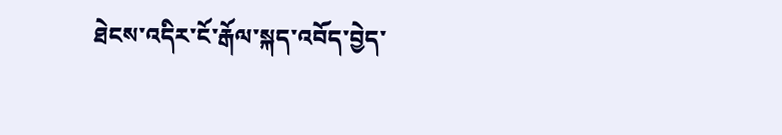ཐེངས་འདིར་ངོ་རྒོལ་སྐད་འབོད་བྱེད་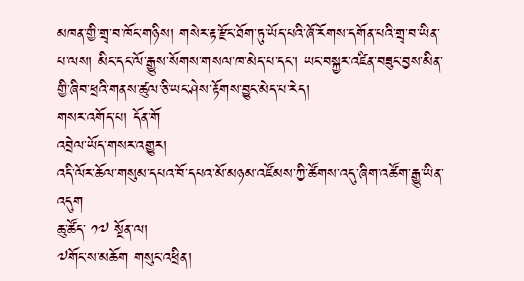མཁན་གྱི་གྲྭ་བ་ཁོང་གཉིས། གསེར་རྟ་རྫོང་ཐོག་ཏུ་ཡོད་པའི་ཞོ་རོགས་དགོན་པའི་གྲྭ་བ་ཡིན་པ་ལས། མིང་དང་ལོ་རྒྱུས་སོགས་གསལ་ཁ་མེད་པ་དང་། ཡང་བསྐྱར་འཛིན་བཟུང་བྱས་མིན་གྱི་ཞིབ་ཕྲའི་གནས་ཚུལ་ཅི་ཡང་ཤེས་རྟོགས་བྱུང་མེད་པ་རེད།
གསར་འགོད་པ། དོན་གོ
འབྲེལ་ཡོད་གསར་འགྱུར།
འདི་ལོར་ཆོལ་གསུམ་དཔའ་བོ་དཔའ་མོ་མཉམ་འཛོམས་ཀྱི་ཚོགས་འདུ་ཞིག་འཚོག་རྒྱུ་ཡིན་འདུག
ཆུ་ཚོད་ ༡༧ སྔོན་ལ།
༧གོང་ས་མཆོག གསུང་འཕྲིན།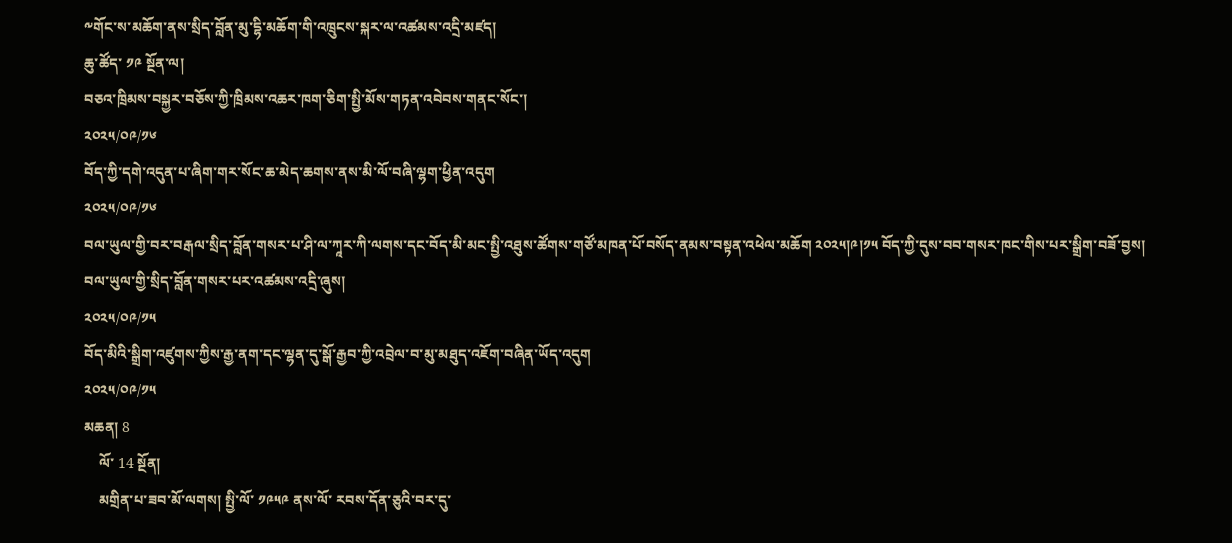༸གོང་ས་མཆོག་ནས་སྲིད་བློན་མུ་དྷི་མཆོག་གི་འཁྲུངས་སྐར་ལ་འཚམས་འདྲི་མཛད།
ཆུ་ཚོད་ ༡༩ སྔོན་ལ།
བཅའ་ཁྲིམས་བསྐྱར་བཅོས་ཀྱི་ཁྲིམས་འཆར་ཁག་ཅིག་སྤྱི་མོས་གཏན་འབེབས་གནང་སོང་།
༢༠༢༥/༠༩/༡༦
བོད་ཀྱི་དགེ་འདུན་པ་ཞིག་གར་སོང་ཆ་མེད་ཆགས་ནས་མི་ལོ་བཞི་ལྷག་ཕྱིན་འདུག
༢༠༢༥/༠༩/༡༦
བལ་ཡུལ་གྱི་བར་བརྒལ་སྲིད་བློན་གསར་པ་ཤི་ལ་ཀཱར་ཀི་ལགས་དང་བོད་མི་མང་སྤྱི་འཐུས་ཚོགས་གཙོ་མཁན་པོ་བསོད་ནམས་བསྟན་འཕེལ་མཆོག ༢༠༢༥།༩།༡༥ བོད་ཀྱི་དུས་བབ་གསར་ཁང་གིས་པར་སྒྲིག་བཟོ་བྱས།
བལ་ཡུལ་གྱི་སྲིད་བློན་གསར་པར་འཚམས་འདྲི་ཞུས།
༢༠༢༥/༠༩/༡༥
བོད་མིའི་སྒྲིག་འཛུགས་ཀྱིས་རྒྱ་ནག་དང་ལྷན་དུ་སྒོ་རྒྱབ་ཀྱི་འབྲེལ་བ་མུ་མཐུད་འཇོག་བཞིན་ཡོད་འདུག
༢༠༢༥/༠༩/༡༥
མཆན། 8
    ལོ་ 14 སྔོན།
    མགྲིན་པ་ཟབ་མོ་ལགས། སྤྱི་ལོ་ ༡༩༥༩ ནས་ལོ་ རབས་དོན་ཅུའི་བར་དུ་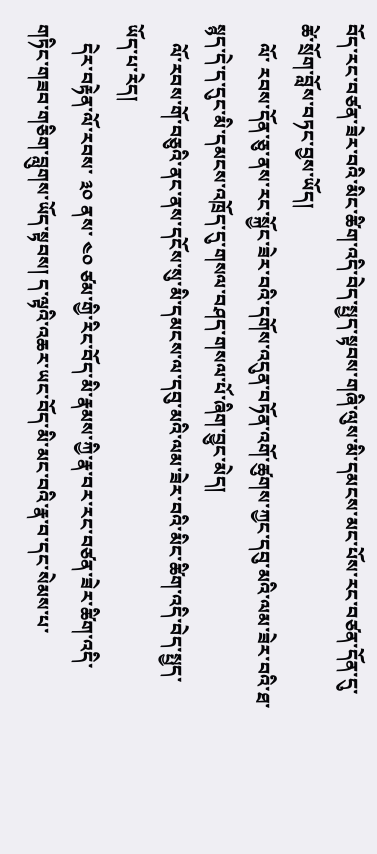བོད་རང་བཙན་ཟེར་བའི་མིང་ཚིག་འདི་བེད་སྤྱད་སྟབས་གཞི་ལུས་མི་དམངས་མང་པོས་རང་བཙན་དོན་དུ་ཚེ་སྲོག་བློས་བཏང་བྱས་ཡོད།
    ལོ་ རབས་དོན་ཅུ་ནས་རང་སྐྱོང་ཟེར་བའི་དགོས་འདུན་བཏོན་འགོ་ཚུགས་ཀྱང་དབུ་མའི་ལམ་ཟེར་བའི་ཐ་སྙད་དེ་ད་དུང་མི་དམངས་འཁྲོད་དུ་གསལ་བཤད་གསལ་པོ་ཞིག་བྱུང་མེད།
    ལོ་རབས་གོ་བཅུའི་ནང་ནས་དངོས་སུ་མི་དམངས་ལ་དབུ་མའི་ལམ་ཟེར་བའི་མིང་ཚིག་འདི་བེད་སྤྱད་ཡོད་པ་རེད།
    དེར་བརྟེན་ལོ་རབས་ ༣༠ ནས་ ༤༠ ཙམ་གྱི་རིང་བོད་མི་རྣམས་ཀྱི་རྣ་བར་རང་བཙན་ཟེར་ཚིག་འདི་གཏིང་གཟབ་གཅིག་བླུགས་ཡོད་སྟབས། ད་ལྟའི་འཆར་ཡང་བོད་མི་མང་བའི་རྣ་བ་དང་སེམས་པ་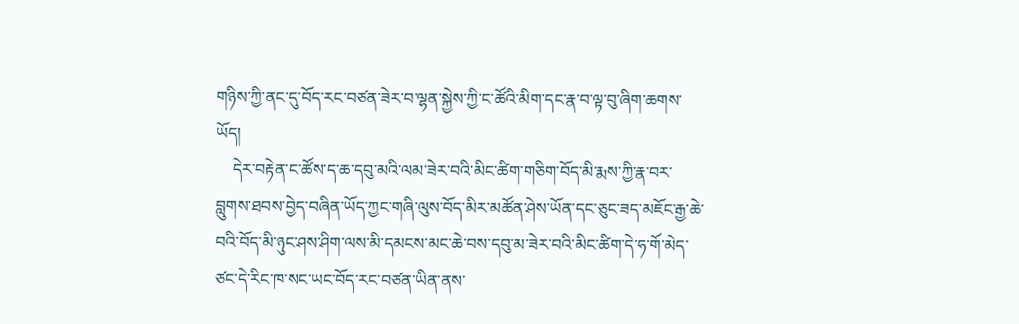གཉིས་ཀྱི་ནང་དུ་བོད་རང་བཙན་ཟེར་བ་ལྷན་སྐྱེས་ཀྱི་ང་ཚོའི་མིག་དང་རྣ་བ་ལྟ་བུ་ཞིག་ཆགས་ཡོད།
    དེར་བརྟེན་ང་ཚོས་ད་ཆ་དབུ་མའི་ལམ་ཟེར་བའི་མིང་ཚིག་གཅིག་བོད་མི་རྨས་ཀྱི་རྣ་བར་བླུགས་ཐབས་བྱེད་བཞིན་ཡོད་ཀྱང་གཞི་ལུས་བོད་མིར་མཚོན་ཤེས་ཡོན་དང་ཅུང་ཟད་མཇོང་རྒྱ་ཆེ་བའི་བོད་མི་ཉུང་ཤས་ཤིག་ལས་མི་དམངས་མང་ཆེ་བས་དབུ་མ་ཟེར་བའི་མིང་ཚིག་དེ་ཧ་གོ་མེད་ཙང་དེ་རིང་ཁ་སང་ཡང་བོད་རང་བཙན་ཡིན་ནས་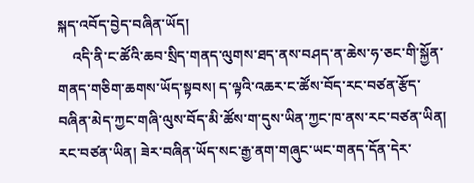སྐད་འབོད་བྱེད་བཞིན་ཡོད།
    འདི་ནི་ང་ཚོའི་ཆབ་སྲིད་གནད་ལུགས་ཐད་ནས་བཤད་ན་ཆེས་ཧ་ཅང་གི་སྐྱོན་གནད་གཅིག་ཆགས་ཡོད་སྟབས། ད་ལྟའི་འཆར་ང་ཚོས་བོད་རང་བཙན་རྩོད་བཞིན་མེད་ཀྱང་གཞི་ལུས་བོད་མི་ཚོས་ག་དུས་ཡིན་ཀྱང་ཁ་ནས་རང་བཙན་ཡིན། རང་བཙན་ཡིན། ཟེར་བཞིན་ཡོད་སང་རྒྱ་ནག་གཞུང་ཡང་གནད་དོན་དེར་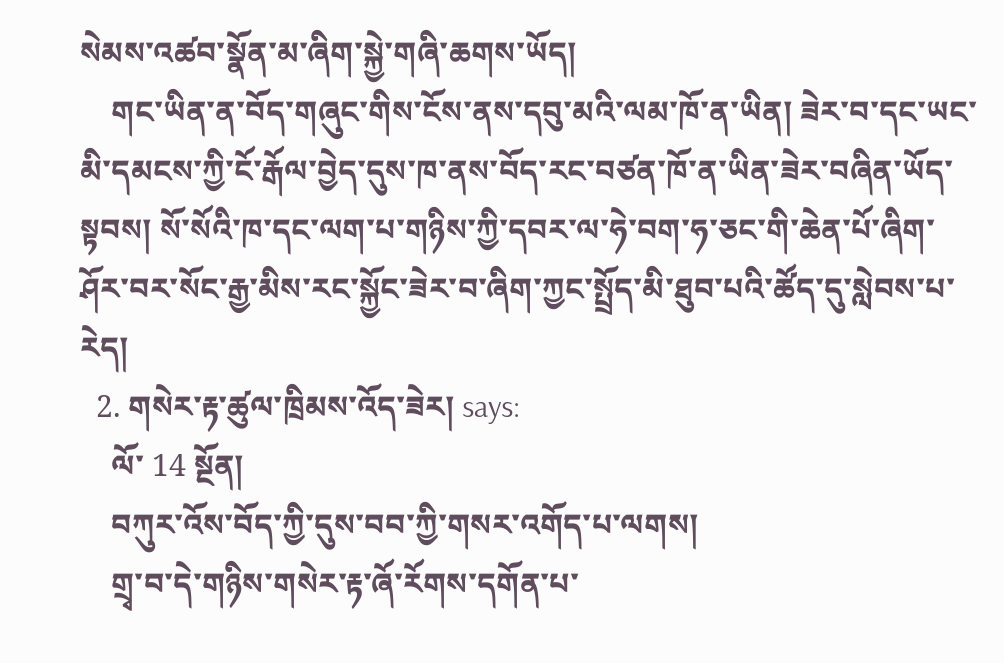སེམས་འཚབ་སྣོན་མ་ཞིག་སྐྱེ་གཞི་ཆགས་ཡོད།
    གང་ཡིན་ན་བོད་གཞུང་གིས་ངོས་ནས་དབུ་མའི་ལམ་ཁོ་ན་ཡིན། ཟེར་བ་དང་ཡང་མི་དམངས་ཀྱི་ངོ་རྒོལ་བྱེད་དུས་ཁ་ནས་བོད་རང་བཙན་ཁོ་ན་ཡིན་ཟེར་བཞིན་ཡོད་སྟབས། སོ་སོའི་ཁ་དང་ལག་པ་གཉིས་ཀྱི་དབར་ལ་ཧེ་བག་ཧ་ཅང་གི་ཆེན་པོ་ཞིག་ཤོར་བར་སོང་རྒྱ་མིས་རང་སྐྱོང་ཟེར་བ་ཞིག་ཀྱང་སྤྲོད་མི་ཐུབ་པའི་ཚོད་དུ་སླེབས་པ་རེད།
  2. གསེར་རྟ་ཚུལ་ཁྲིམས་འོད་ཟེར། says:
    ལོ་ 14 སྔོན།
    བཀུར་འོས་བོད་ཀྱི་དུས་བབ་ཀྱི་གསར་འགོད་པ་ལགས།
    གྲྭ་བ་དེ་གཉིས་གསེར་རྟ་ཞོ་རོགས་དགོན་པ་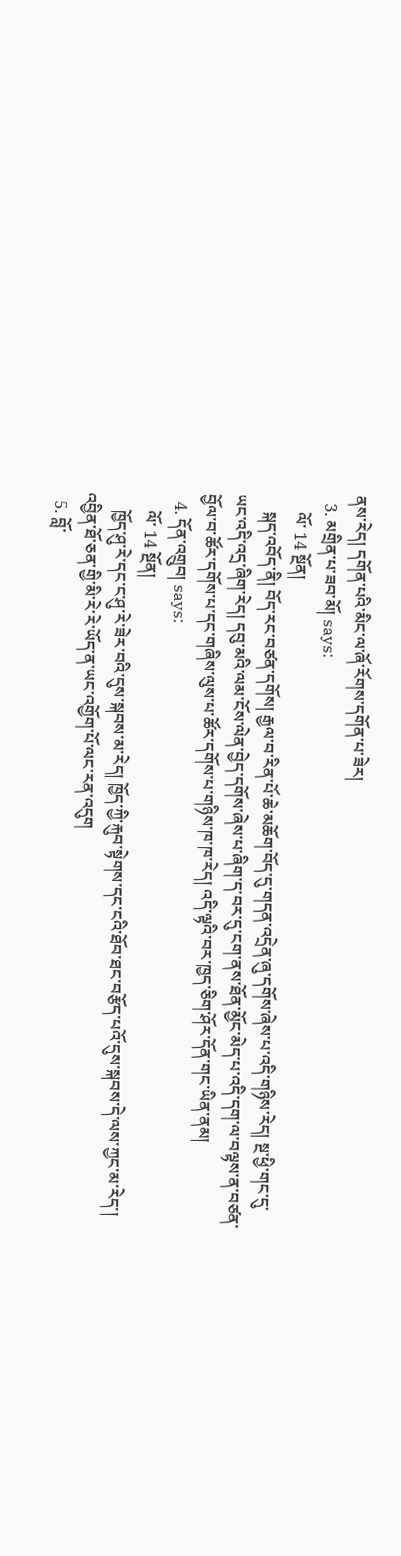ནས་རེད། དགོན་པའི་མིང་ལ་ཞོ་རོགས་དགོན་པ་ཟེར།
  3. མགྲིན་པ་ཟབ་མོ། says:
    ལོ་ 14 སྔོན།
    སྐད་འབོད་ནི། བོད་རང་བཙན་དགོས། རྒྱལ་བ་རིན་པོ་ཆེ་མཆོག་བོད་དུ་གདན་འདྲེན་ཞུ་དགོས་ཞེས་པ་འདི་གཉིས་རེད། སྔ་ཕྱི་གང་དུ་ཡང་འདི་འདྲ་ཞིག་རེད། དབུ་མའི་ལམ་ངོས་ལེན་བྱེད་དགོས་ཞེས་པ་ཞིག་ད་བར་དུ་ངག་ནས་ཐོན་མྱོང་མེད་པ་འདི་དག་ལ་བལྟས་ན་བཙན་བྱོལ་བ་ཚོར་དགོས་པ་དང་གཞིས་ལུས་པ་ཚོར་དགོས་པ་གཉིས་ཁ་ཁ་རེད། འདི་ལྟའི་བར་ཁྱད་ཅིག་ཤོར་དོན་གང་ཡིན་ནམ།
  4. དོན་འགྲུབ། says:
    ལོ་ 14 སྔོན།
    ཁྱོད་ཤུ་རེ་དང་ང་ཤུ་རེ་ཟེར་བའི་དུས་སྐབས་མ་རེད། ཁྱོད་ཀྱི་རྐུབ་སྟེགས་དང་ངའི་ཐོབ་ཐང་བརྩོད་པའོ་དུས་སྐབས་དེ་ལས་ཀྱང་མ་རེད་། འབྱིན་ཐོ་ཅན་གྱི་མི་རེ་རེ་ཡོད་ན་ཡང་འགྱོག་པོ་ལང་རན་འདུག
  5. བློ་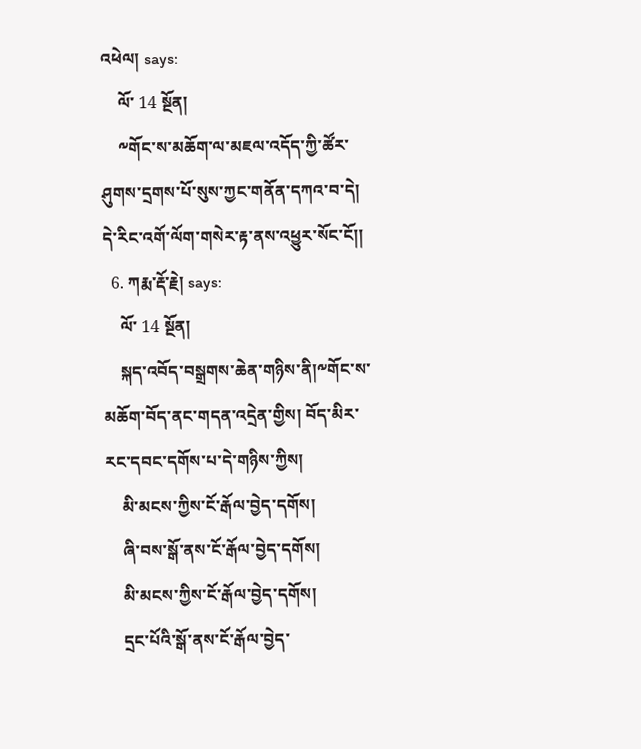འཕེལ། says:
    ལོ་ 14 སྔོན།
    ༸གོང་ས་མཆོག་ལ་མཇལ་འདོད་ཀྱི་ཚོར་ཤུགས་དྲགས་པོ་སུས་ཀྱང་གནོན་དཀའ་བ་དེ། དེ་རིང་འགོ་ལོག་གསེར་རྟ་ནས་འཕྱུར་སོང་ངོ།།
  6. ཀརྨ་རྡོ་རྗེ། says:
    ལོ་ 14 སྔོན།
    སྐད་འབོད་བསྒྲགས་ཆེན་གཉིས་ནི།༸གོང་ས་མཆོག་བོད་ནང་གདན་འདྲེན་གྱིས། བོད་མིར་རང་དབང་དགོས་པ་དེ་གཉིས་ཀྱིས།
    མི་མངས་ཀྱིས་ངོ་རྒོལ་བྱེད་དགོས།
    ཞི་བས་སྒོ་ནས་ངོ་རྒོལ་བྱེད་དགོས།
    མི་མངས་ཀྱིས་ངོ་རྒོལ་བྱེད་དགོས།
    དྲང་པོའི་སྒོ་ནས་ངོ་རྒོལ་བྱེད་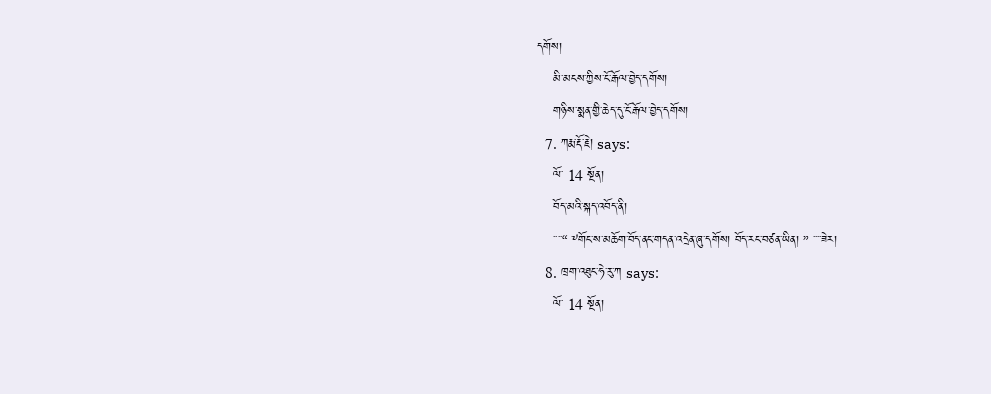དགོས།
    མི་མངས་ཀྱིས་ངོ་རྒོལ་བྱེད་དགོས།
    གཉིས་སྨན་གྱི་ཆེད་དུ་ངོ་རྒོལ་བྱེད་དགོས།
  7. ཀརྨ་རྡོ་རྗེ། says:
    ལོ་ 14 སྔོན།
    བོད་མའི་སྐད་འབོད་ནི།
    ་་་་“ ༸གོང་ས་མཆོག་བོད་ནང་གདན་འདྲེན་ཞུ་དགོས། བོད་རང་བཙན་ཡིན། ” ་་་་ཟེར།
  8. ཁྲག་འཐུང་ཧེ་རུ་ཀ says:
    ལོ་ 14 སྔོན།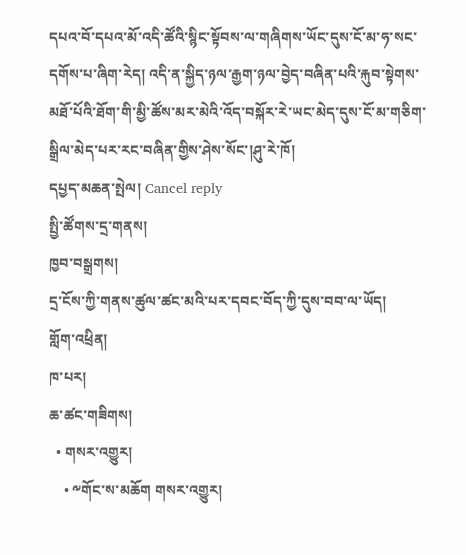དཔའ་བོ་དཔའ་མོ་འདི་ཚོའི་སྙིང་སྟོབས་ལ་གཞིགས་ཡོང་དུས་ངོ་མ་ཧ་སང་དགོས་པ་ཞིག་རེད། འདི་ན་སྐྱིད་ཉལ་རྒྱག་ཉལ་བྱེད་བཞིན་པའི་རྐུབ་སྟེགས་མཐོ་པོའི་ཐོག་གི་མྱི་ཚོས་མར་མེའི་འོད་བསྐོར་རེ་ཡང་མེད་དུས་ངོ་མ་གཅིག་སྒྲིལ་མེད་པར་རང་བཞིན་གྱིས་ཤེས་སོང་།ཤུ་རེ་ཁོ།
དཔྱད་མཆན་སྤེལ། Cancel reply
སྤྱི་ཚོགས་དྲ་གནས།
ཁྱབ་བསྒྲགས།
དྲ་ངོས་ཀྱི་གནས་ཚུལ་ཚང་མའི་པར་དབང་བོད་ཀྱི་དུས་བབ་ལ་ཡོད།
གློག་འཕྲིན།
ཁ་པར།
ཆ་ཚང་གཟིགས།
  • གསར་འགྱུར།
    • ༸གོང་ས་མཆོག གསར་འགྱུར།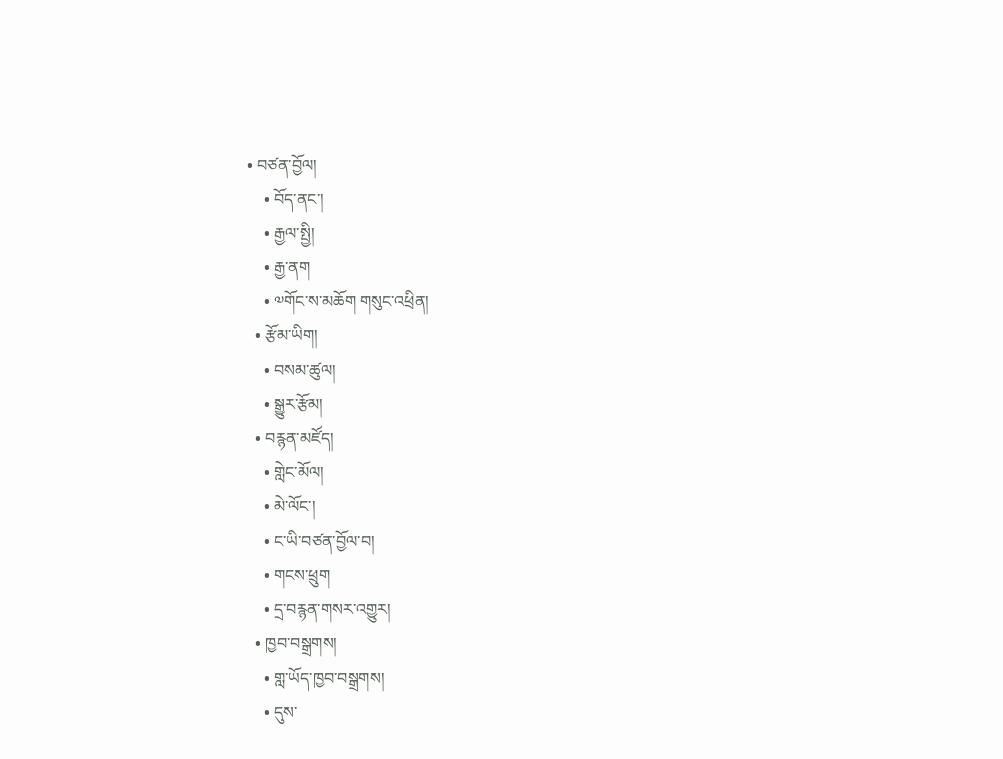• བཙན་བྱོལ།
    • བོད་ནང་།
    • རྒྱལ་སྤྱི།
    • རྒྱ་ནག
    • ༧གོང་ས་མཆོག གསུང་འཕྲིན།
  • རྩོམ་ཡིག།
    • བསམ་ཚུལ།
    • སྒྱུར་རྩོམ།
  • བརྙན་མཛོད།
    • གླེང་མོལ།
    • མེ་ལོང་།
    • ང་ཡི་བཙན་བྱོལ་བ།
    • གངས་ཕྲུག
    • དྲ་བརྙན་གསར་འགྱུར།
  • ཁྱབ་བསྒྲགས།
    • གླ་ཡོད་ཁྱབ་བསྒྲགས།
    • དུས་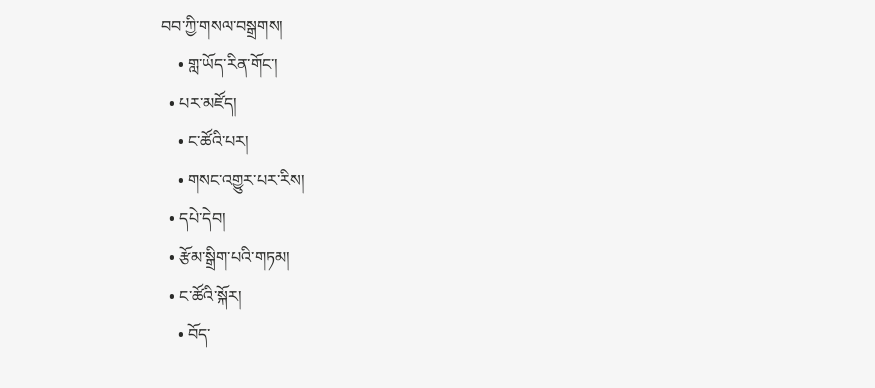བབ་ཀྱི་གསལ་བསྒྲགས།
    • གླ་ཡོད་རིན་གོང་།
  • པར་མཛོད།
    • ང་ཚོའི་པར།
    • གསང་འགྱུར་པར་རིས།
  • དཔེ་དེབ།
  • རྩོམ་སྒྲིག་པའི་གཏམ།
  • ང་ཚོའི་སྐོར།
    • བོད་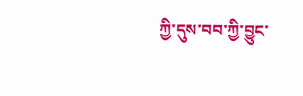ཀྱི་དུས་བབ་ཀྱི་བྱུང་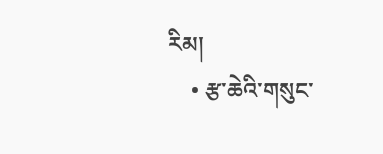རིམ།
    • རྩ་ཆེའི་གསུང་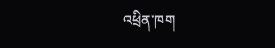འཕྲིན་ཁག